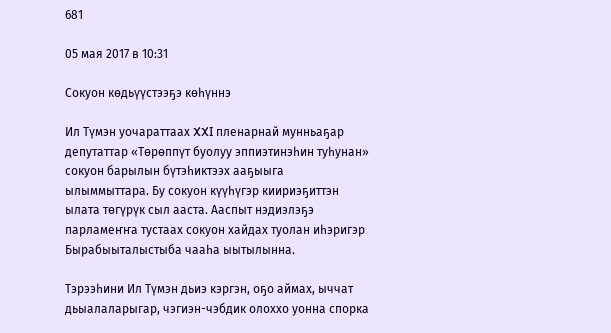681

05 мая 2017 в 10:31

Сокуон көдьүүстээҕэ көһүннэ

Ил Түмэн уочараттаах XXI пленарнай мунньаҕар депутаттар «Төрөппүт буолуу эппиэтинэһин туһунан» сокуон барылын бүтэһиктээх ааҕыыга ылыммыттара. Бу сокуон күүһүгэр киириэҕиттэн ылата төгүрүк сыл ааста. Ааспыт нэдиэлэҕэ парламеҥҥа тустаах сокуон хайдах туолан иһэригэр Бырабыыталыстыба чааһа ыытылынна.

Тэрээһини Ил Түмэн дьиэ кэргэн, оҕо аймах, ыччат дьыалаларыгар, чэгиэн-чэбдик олоххо уонна спорка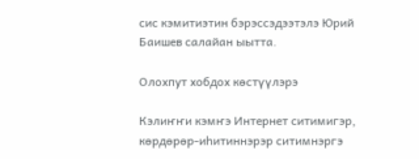сис кэмитиэтин бэрэссэдээтэлэ Юрий Баишев салайан ыытта.

Олохпут хобдох көстүүлэрэ

Кэлиҥҥи кэмҥэ Интернет ситимигэр, көрдөрөр-иһитиннэрэр ситимнэргэ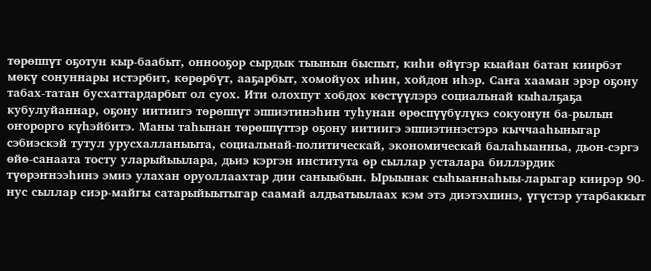төрөппүт оҕотун кыр-баабыт, оннооҕор сырдык тыынын быспыт, киһи өйүгэр кыайан батан киирбэт мөкү сонуннары истэрбит, көрөрбүт, ааҕарбыт, хомойуох иһин, хойдон иһэр. Саҥа хааман эрэр оҕону табах-татан бусхаттардарбыт ол суох. Ити олохпут хобдох көстүүлэрэ социальнай кыһалҕаҕа кубулуйаннар, оҕону иитиигэ төрөппүт эппиэтинэһин туһунан өрөспүүбүлүкэ сокуонун ба-рылын оҥорорго күһэйбитэ. Маны таһынан төрөппүттэр оҕону иитиигэ эппиэтинэстэрэ кыччааһыныгар сэбиэскэй тутул урусхалланыыта, социальнай-политическай, экономическай балаһыанньа, дьон-сэргэ өйө-санаата тосту уларыйыылара, дьиэ кэргэн института өр сыллар усталара биллэрдик түөрэҥнээһинэ эмиэ улахан оруоллаахтар дии саныыбын. Ырыынак сыһыаннаһыы-ларыгар киирэр 90-нус сыллар сиэр-майгы сатарыйыытыгар саамай алдьатыылаах кэм этэ диэтэхпинэ, үгүстэр утарбаккыт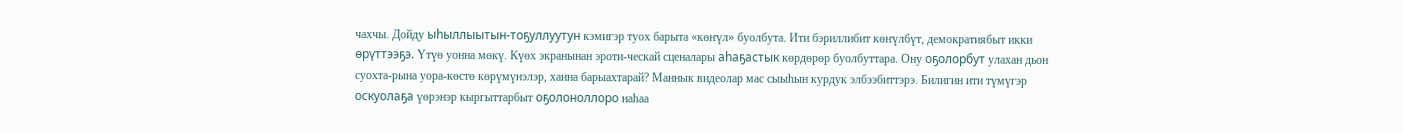чахчы. Дойду ыһыллыытын-тоҕуллуутун кэмигэр туох барыта «көҥүл» буолбута. Ити бэриллибит көҥүлбүт, демократиябыт икки өрүттээҕэ. Үтүө уонна мөкү. Күөх экранынан эроти-ческай сценалары аһаҕастык көрдөрөр буолбуттара. Ону оҕолорбут улахан дьон суохта-рына уора-көстө көрүмүнэлэр, ханна барыахтарай? Маннык видеолар мас сыыһын курдук элбээбиттэрэ. Билигин ити түмүгэр оскуолаҕа үөрэнэр кыргыттарбыт оҕолоноллоро наһаа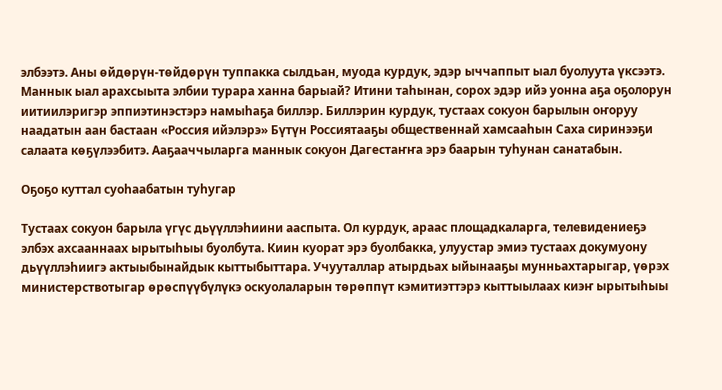элбээтэ. Аны өйдөрүн-төйдөрүн туппакка сылдьан, муода курдук, эдэр ыччаппыт ыал буолуута үксээтэ. Маннык ыал арахсыыта элбии турара ханна барыай? Итини таһынан, сорох эдэр ийэ уонна аҕа оҕолорун иитиилэригэр эппиэтинэстэрэ намыһаҕа биллэр. Биллэрин курдук, тустаах сокуон барылын оҥоруу наадатын аан бастаан «Россия ийэлэрэ» Бүтүн Россиятааҕы общественнай хамсааһын Саха сиринээҕи салаата көҕүлээбитэ. Ааҕааччыларга маннык сокуон Дагестаҥҥа эрэ баарын туһунан санатабын.

Оҕоҕо куттал суоһаабатын туһугар

Тустаах сокуон барыла үгүс дьүүллэһиини ааспыта. Ол курдук, араас площадкаларга, телевидениеҕэ элбэх ахсааннаах ырытыһыы буолбута. Киин куорат эрэ буолбакка, улуустар эмиэ тустаах докумуону дьүүллэһиигэ актыыбынайдык кыттыбыттара. Учууталлар атырдьах ыйынааҕы мунньахтарыгар, үөрэх министерствотыгар өрөспүүбүлүкэ оскуолаларын төрөппүт кэмитиэттэрэ кыттыылаах киэҥ ырытыһыы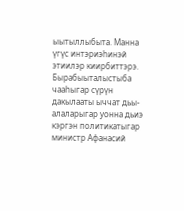ыытыллыбыта. Манна үгүс интэриэһинэй этиилэр киирбиттэрэ. Бырабыыталыстыба чааһыгар сүрүн дакылааты ыччат дьы-алаларыгар уонна дьиэ кэргэн политикатыгар министр Афанасий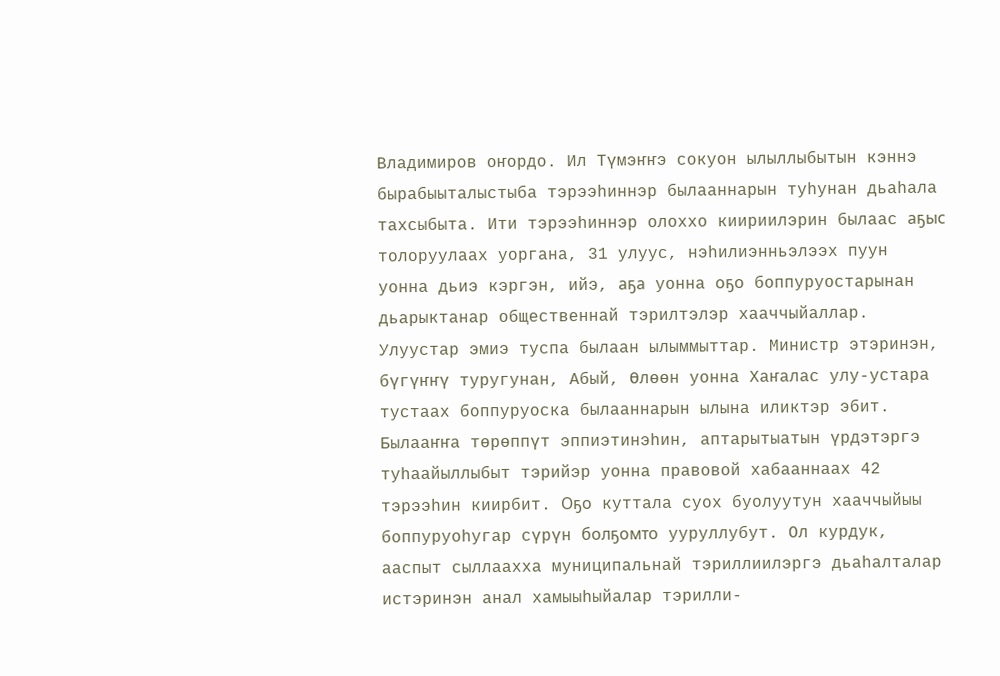Владимиров оҥордо. Ил Түмэҥҥэ сокуон ылыллыбытын кэннэ бырабыыталыстыба тэрээһиннэр былааннарын туһунан дьаһала тахсыбыта. Ити тэрээһиннэр олоххо киириилэрин былаас аҕыс толоруулаах уоргана, 31 улуус, нэһилиэнньэлээх пуун уонна дьиэ кэргэн, ийэ, аҕа уонна оҕо боппуруостарынан дьарыктанар общественнай тэрилтэлэр хааччыйаллар. Улуустар эмиэ туспа былаан ылыммыттар. Министр этэринэн, бүгүҥҥү туругунан, Абый, Өлөөн уонна Хаҥалас улу-устара тустаах боппуруоска былааннарын ылына иликтэр эбит. Былааҥҥа төрөппүт эппиэтинэһин, аптарытыатын үрдэтэргэ туһаайыллыбыт тэрийэр уонна правовой хабааннаах 42 тэрээһин киирбит. Оҕо куттала суох буолуутун хааччыйыы боппуруоһугар сүрүн болҕомто ууруллубут. Ол курдук, ааспыт сыллаахха муниципальнай тэриллиилэргэ дьаһалталар истэринэн анал хамыыһыйалар тэрилли-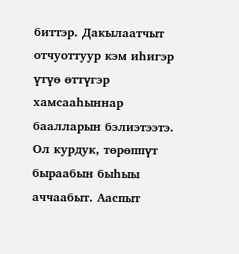биттэр. Дакылаатчыт отчуоттуур кэм иһигэр үтүө өттүгэр хамсааһыннар баалларын бэлиэтээтэ. Ол курдук, төрөппүт быраабын быһыы аччаабыт. Ааспыт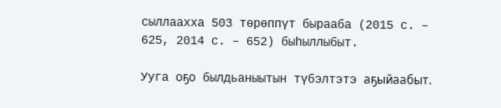сыллаахха 503 төрөппүт бырааба (2015 с. – 625, 2014 с. – 652) быһыллыбыт.

Ууга оҕо былдьаныытын түбэлтэтэ аҕыйаабыт.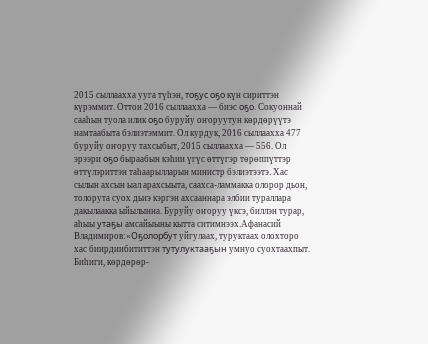2015 сыллаахха ууга түһэн, тоҕус оҕо күн сириттэн күрэммит. Оттон 2016 сыллаахха — биэс оҕо. Сокуоннай сааһын туола илик оҕо буруйу оҥоруутун көрдөрүүтэ намтаабыта бэлиэтэммит. Ол курдук, 2016 сыллаахха 477 буруйу оҥоруу тахсыбыт, 2015 сыллаахха — 556. Ол эрээри оҕо быраабын кэһии үгүс өттүгэр төрөппүттэр өттүлэриттэн таһаарылларын министр бэлиэтээтэ. Хас сылын ахсын ыал арахсыыта, саахса-ламмакка олорор дьон, толорута суох дьиэ кэргэн ахсааннара элбии тураллара дакылаакка ыйылынна. Буруйу оҥоруу үксэ, биллэн турар, аһыы утаҕы амсайыыны кытта ситимнээх.Афанасий Владимиров:«Оҕолорбут уйгулаах, туруктаах олохторо хас биирдиибититтэн тутулуктааҕын умнуо суохтаахпыт. Биһиги, көрдөрөр-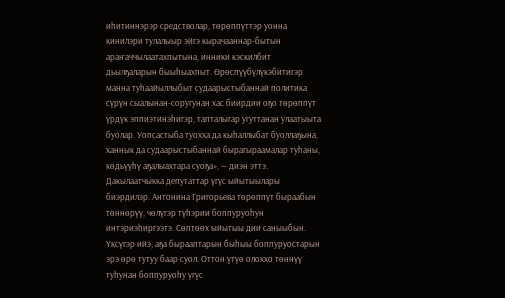иһитиннэрэр средстволар, төрөппүттэр уонна кинилэри тулалыыр эйгэ кырачааннар-бытын араҥаччылаатахпытына, инники кэскилбит дьылҕаларын быыһыахпыт. Өрөспүүбүлүкэбитигэр манна туһаайыллыбыт судаарыстыбаннай политика сүрүн сыалынан-соругунан хас биирдии оҕо төрөппүт үрдүк эппиэтинэһигэр, тапталыгар угуттанан улаатыыта буолар. Уопсастыба туохха да кыһаллыбат буоллаҕына, ханнык да судаарыстыбаннай бырагыраамалар туһаны, көдьүүһү аҕалыахтара суоҕа», — диэн эттэ. Дакылаатчыкка депутаттар үгүс ыйытыылары биэрдилэр. Антонина Григорьева төрөппүт быраабын төннөрүү, чөлүгэр түһэрии боппуруоһун интэриэһиргээтэ. Сөптөөх ыйытыы дии саныыбын. Үксүгэр ийэ, аҕа бырааптарын быһыы боппуруостарын эрэ өрө тутуу баар суол. Оттон үтүө олоххо төннүү туһунан боппуруоһу үгүс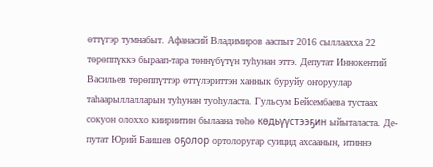өттүгэр тумнабыт. Афанасий Владимиров ааспыт 2016 сыллаахха 22 төрөппүккэ быраап-тара төннүбүтүн туһунан эттэ. Депутат Иннокентий Васильев төрөппүттэр өттүлэриттэн ханнык буруйу оҥоруулар таһаарыллалларын туһунан туоһуласта. Гульсум Бейсембаева тустаах сокуон олоххо киириитин былаана төһө көдьүүстээҕин ыйыталаста. Де-путат Юрий Баишев оҕолор ортолоругар суицид ахсаанын, итиннэ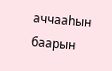аччааһын баарын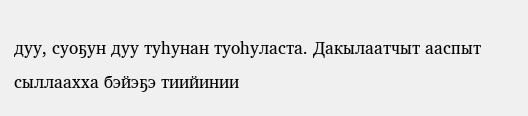дуу, суоҕун дуу туһунан туоһуласта. Дакылаатчыт ааспыт сыллаахха бэйэҕэ тиийинии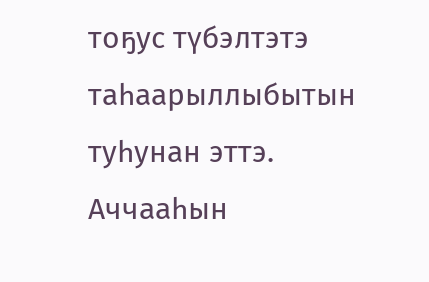тоҕус түбэлтэтэ таһаарыллыбытын туһунан эттэ. Аччааһын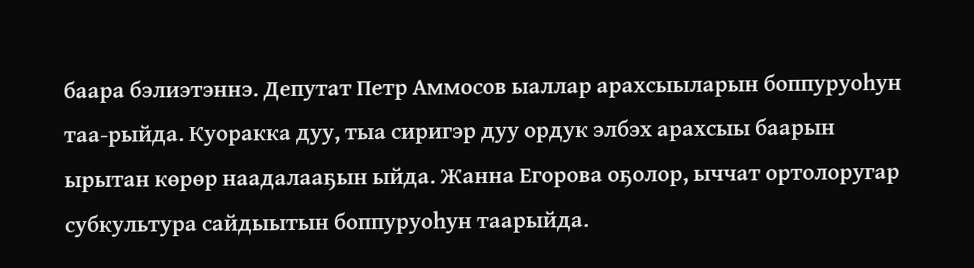баара бэлиэтэннэ. Депутат Петр Аммосов ыаллар арахсыыларын боппуруоһун таа-рыйда. Куоракка дуу, тыа сиригэр дуу ордук элбэх арахсыы баарын ырытан көрөр наадалааҕын ыйда. Жанна Егорова оҕолор, ыччат ортолоругар субкультура сайдыытын боппуруоһун таарыйда.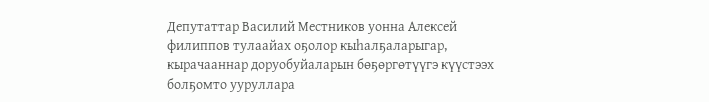Депутаттар Василий Местников уонна Алексей филиппов тулаайах оҕолор кыһалҕаларыгар, кырачааннар доруобуйаларын бөҕөргөтүүгэ күүстээх болҕомто ууруллара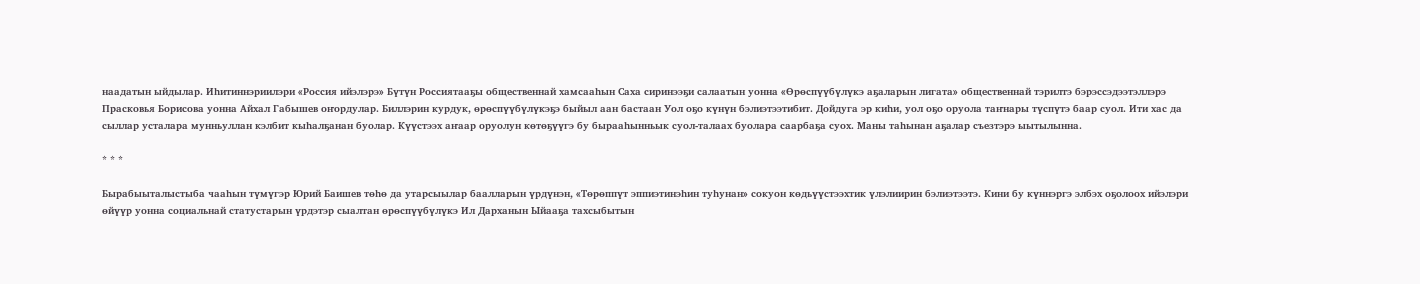наадатын ыйдылар. Иһитиннэриилэри «Россия ийэлэрэ» Бүтүн Россиятааҕы общественнай хамсааһын Саха сиринээҕи салаатын уонна «Өрөспүүбүлүкэ аҕаларын лигата» общественнай тэрилтэ бэрэссэдээтэллэрэ Прасковья Борисова уонна Айхал Габышев оҥордулар. Биллэрин курдук, өрөспүүбүлүкэҕэ быйыл аан бастаан Уол оҕо күнүн бэлиэтээтибит. Дойдуга эр киһи, уол оҕо оруола таҥнары түспүтэ баар суол. Ити хас да сыллар усталара мунньуллан кэлбит кыһалҕанан буолар. Күүстээх аҥаар оруолун көтөҕүүгэ бу бырааһынньык суол-талаах буолара саарбаҕа суох. Маны таһынан аҕалар съезтэрэ ыытылынна.

* * *

Бырабыыталыстыба чааһын түмүгэр Юрий Баишев төһө да утарсыылар баалларын үрдүнэн, «Төрөппүт эппиэтинэһин туһунан» сокуон көдьүүстээхтик үлэлиирин бэлиэтээтэ. Кини бу күннэргэ элбэх оҕолоох ийэлэри өйүүр уонна социальнай статустарын үрдэтэр сыалтан өрөспүүбүлүкэ Ил Дарханын Ыйааҕа тахсыбытын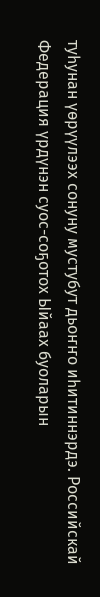туһунан үөрүүлээх сонуну мустубут дьоҥҥо иһитиннэрдэ. Российскай Федерация үрдүнэн суос-соҕотох Ыйаах буоларын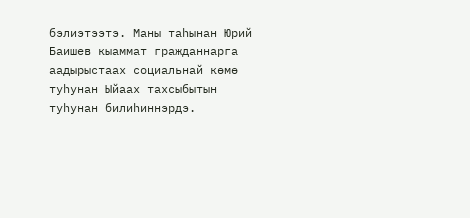бэлиэтээтэ. Маны таһынан Юрий Баишев кыаммат гражданнарга аадырыстаах социальнай көмө туһунан Ыйаах тахсыбытын туһунан билиһиннэрдэ.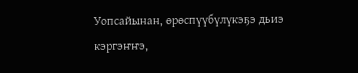Уопсайынан, өрөспүүбүлүкэҕэ дьиэ кэргэҥҥэ,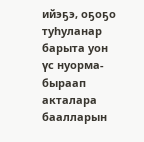ийэҕэ, оҕоҕо туһуланар барыта уон үс нуорма-быраап акталара баалларын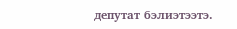депутат бэлиэтээтэ.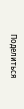Поделиться